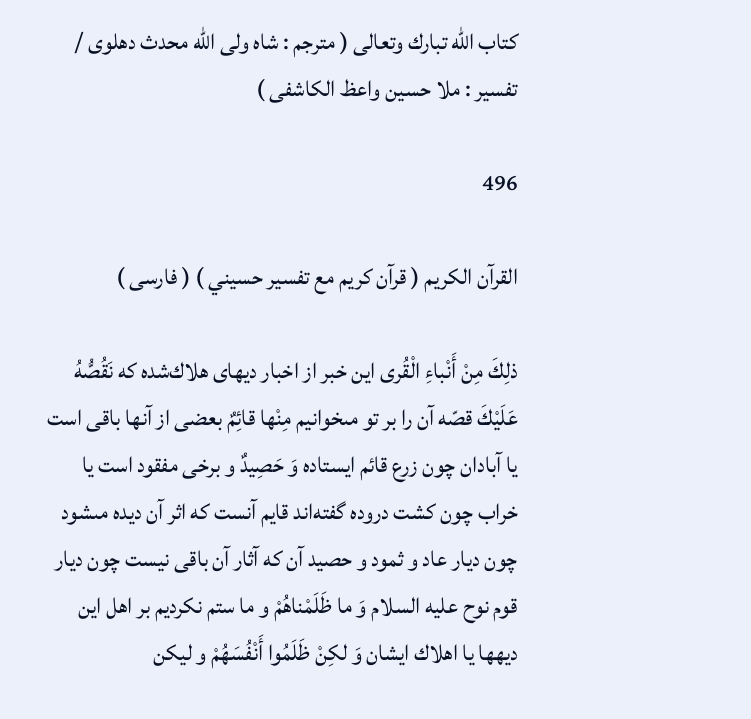كتاب الله تبارك وتعالى ( مترجم : شاه ولى الله محدث دهلوى / تفسير : ملا حسين واعظ الكاشفى )

496

القرآن الكريم ( قرآن كريم مع تفسير حسيني ) ( فارسى )

ذلِكَ مِنْ أَنْباءِ الْقُرى اين خبر از اخبار ديهاى هلاك‌شده كه نَقُصُّهُ عَلَيْكَ قصّه آن را بر تو مىخوانيم مِنْها قائِمٌ بعضى از آنها باقى است يا آبادان چون زرع قائم ايستاده وَ حَصِيدٌ و برخى مفقود است يا خراب چون كشت دروده گفته‌اند قايم آنست كه اثر آن ديده مىشود چون ديار عاد و ثمود و حصيد آن كه آثار آن باقى نيست چون ديار قوم نوح عليه السلام وَ ما ظَلَمْناهُمْ و ما ستم نكرديم بر اهل اين ديهها يا اهلاك ايشان وَ لكِنْ ظَلَمُوا أَنْفُسَهُمْ و ليكن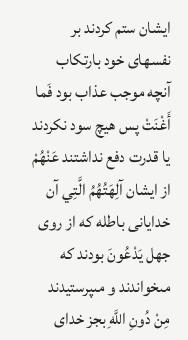ايشان ستم كردند بر نفسهاى خود بارتكاب آنچه موجب عذاب بود فَما أَغْنَتْ پس هيچ سود نكردند يا قدرت دفع نداشتند عَنْهُمْ از ايشان آلِهَتُهُمُ الَّتِي آن خدايانى باطله كه از روى جهل يَدْعُونَ بودند كه مىخواندند و مىپرستيدند مِنْ دُونِ اللَّهِ بجز خداى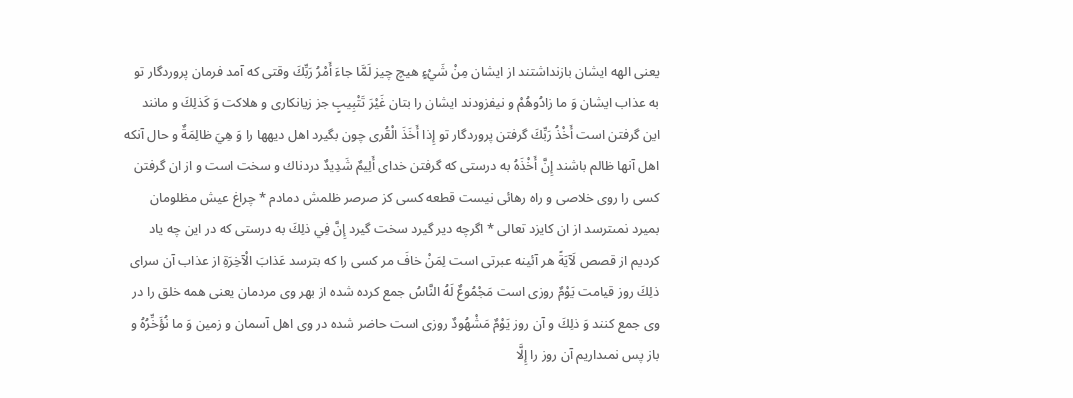يعنى الهه ايشان بازنداشتند از ايشان مِنْ شَيْءٍ هيچ چيز لَمَّا جاءَ أَمْرُ رَبِّكَ وقتى كه آمد فرمان پروردگار تو به عذاب ايشان وَ ما زادُوهُمْ و نيفزودند ايشان را بتان غَيْرَ تَتْبِيبٍ جز زيانكارى و هلاكت وَ كَذلِكَ و مانند اين گرفتن است أَخْذُ رَبِّكَ گرفتن پروردگار تو إِذا أَخَذَ الْقُرى چون بگيرد اهل ديهها را وَ هِيَ ظالِمَةٌ و حال آنكه اهل آنها ظالم باشند إِنَّ أَخْذَهُ به درستى كه گرفتن خداى أَلِيمٌ شَدِيدٌ دردناك و سخت است و از ان گرفتن كسى را روى خلاصى و راه رهائى نيست قطعه كسى كز صرصر ظلمش دمادم * چراغ عيش مظلومان بميرد نمىترسد از ان كايزد تعالى * اگرچه دير گيرد سخت گيرد إِنَّ فِي ذلِكَ به درستى كه در اين چه ياد كرديم از قصص لَآيَةً هر آئينه عبرتى است لِمَنْ خافَ مر كسى را كه بترسد عَذابَ الْآخِرَةِ از عذاب آن سراى ذلِكَ روز قيامت يَوْمٌ روزى است مَجْمُوعٌ لَهُ النَّاسُ جمع كرده شده از بهر وى مردمان يعنى همه خلق را در وى جمع كنند وَ ذلِكَ و آن روز يَوْمٌ مَشْهُودٌ روزى است حاضر شده در وى اهل آسمان و زمين وَ ما نُؤَخِّرُهُ و باز پس نمىداريم آن روز را إِلَّا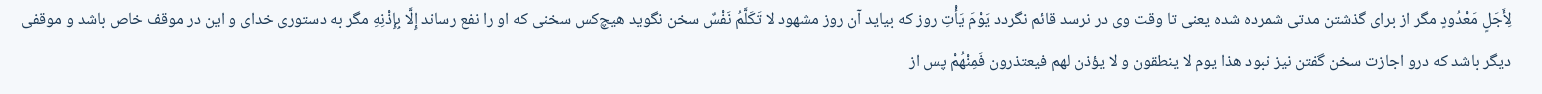لِأَجَلٍ مَعْدُودٍ مگر از براى گذشتن مدتى شمرده شده يعنى تا وقت وى در نرسد قائم نگردد يَوْمَ يَأْتِ روز كه بيايد آن روز مشهود لا تَكَلَّمُ نَفْسٌ سخن نگويد هيچ‌كس سخنى كه او را نفع رساند إِلَّا بِإِذْنِهِ مگر به دستورى خداى و اين در موقف خاص باشد و موقفى ديگر باشد كه درو اجازت سخن گفتن نيز نبود هذا يوم لا ينطقون و لا يؤذن لهم فيعتذرون فَمِنْهُمْ پس از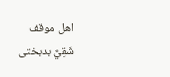اهل موقف شَقِيٌّ بدبختى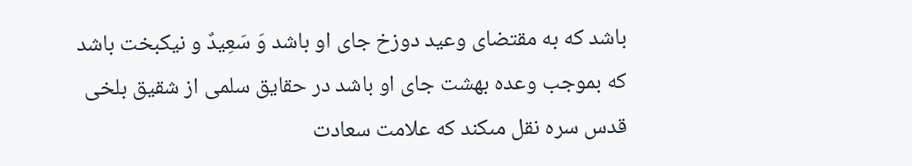باشد كه به مقتضاى وعيد دوزخ جاى او باشد وَ سَعِيدٌ و نيكبخت باشد كه بموجب وعده بهشت جاى او باشد در حقايق سلمى از شقيق بلخى قدس سره نقل مىكند كه علامت سعادت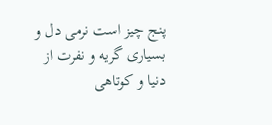پنج چيز است نرمى دل و بسيارى گريه و نفرت از دنيا و كوتاهى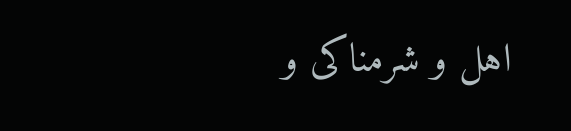اهل و شرمناكى و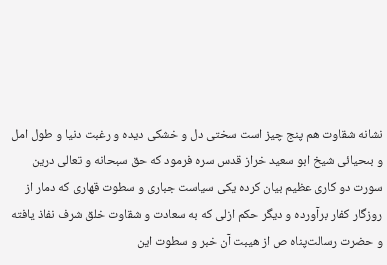نشانه شقاوت هم پنج چيز است سختى دل و خشكى ديده و رغبت دنيا و طول امل و بىحيائى شيخ ابو سعيد خراز قدس سره فرمود كه حق سبحانه و تعالى درين سورت دو كارى عظيم بيان كرده يكى سياست جبارى و سطوت قهارى كه دمار از روزگار كفار برآورده و ديگر حكم ازلى كه به سعادت و شقاوت خلق شرف نفاذ يافته و حضرت رسالت‌پناه ص از هيبت آن خبر و سطوت اين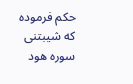حكم فرموده كه شيبتنى سوره هود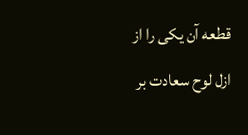قطعه آن يكى را از ازل لوح سعادت بر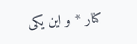كنار * و اين يكى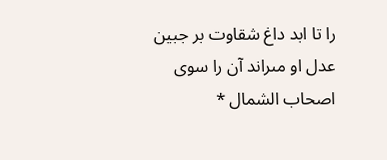را تا ابد داغ شقاوت بر جبين عدل او مىراند آن را سوى اصحاب الشمال *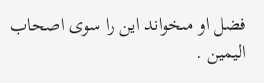فضل او مىخواند اين را سوى اصحاب اليمين .